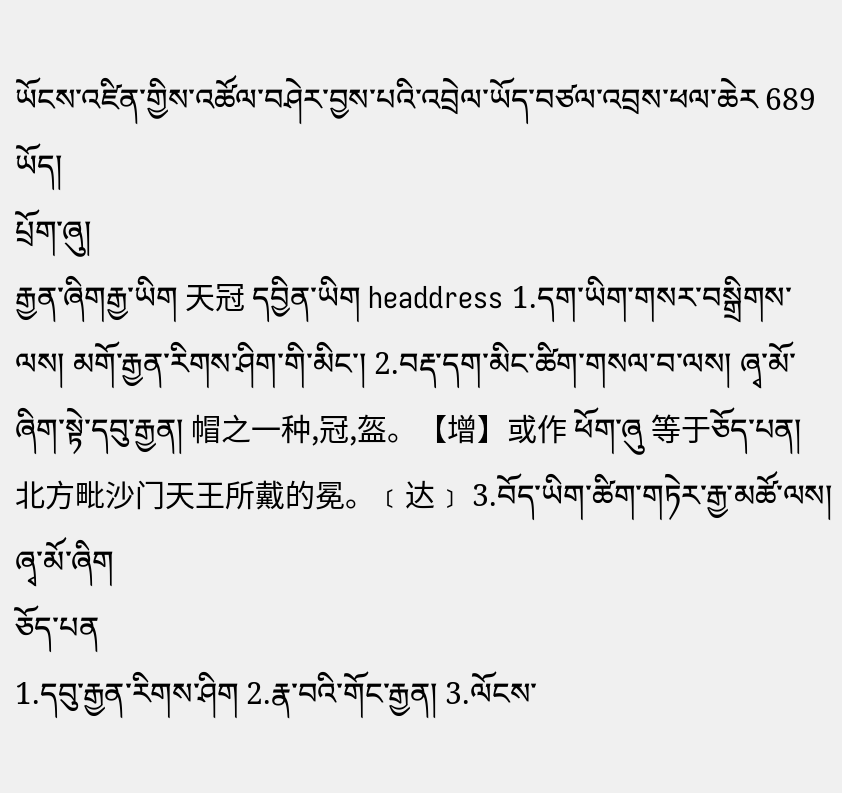ཡོངས་འཛིན་གྱིས་འཚོལ་བཤེར་བྱས་པའི་འབྲེལ་ཡོད་བཙལ་འབྲས་ཕལ་ཆེར 689 ཡོད།
པྲོག་ཞུ།
རྒྱན་ཞིགརྒྱ་ཡིག 天冠 དབྱིན་ཡིག headdress 1.དག་ཡིག་གསར་བསྒྲིགས་ལས། མགོ་རྒྱན་རིགས་ཤིག་གི་མིང་། 2.བརྡ་དག་མིང་ཚིག་གསལ་བ་ལས། ཞྭ་མོ་ཞིག་སྟེ་དབུ་རྒྱན། 帽之一种,冠,盔。【增】或作 ཕོག་ཞུ 等于ཅོད་པན། 北方毗沙门天王所戴的冕。﹝达﹞ 3.བོད་ཡིག་ཚིག་གཏེར་རྒྱ་མཚོ་ལས། ཞྭ་མོ་ཞིག
ཅོད་པན
1.དབུ་རྒྱན་རིགས་ཤིག 2.རྣ་བའི་གོང་རྒྱན། 3.ལོངས་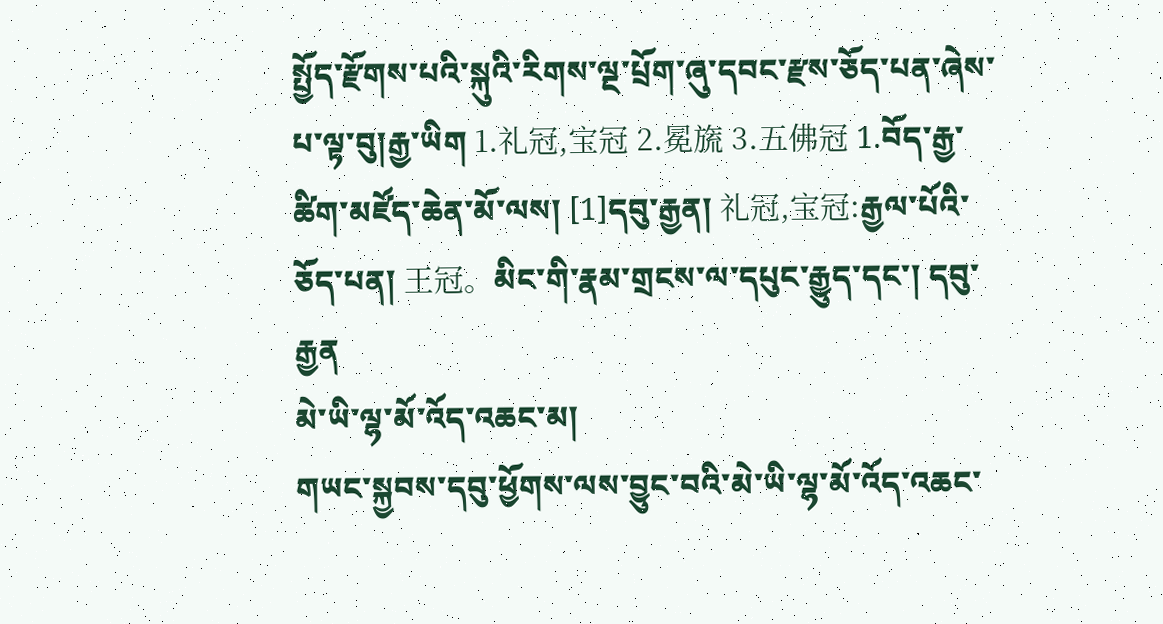སྤྱོད་རྫོགས་པའི་སྐུའི་རིགས་ལྔ་པྲོག་ཞུ་དབང་རྫས་ཅོད་པན་ཞེས་པ་ལྟ་བུ།རྒྱ་ཡིག 1.礼冠,宝冠 2.冕旒 3.五佛冠 1.བོད་རྒྱ་ཚིག་མཛོད་ཆེན་མོ་ལས། [1]དབུ་རྒྱན། 礼冠,宝冠:རྒྱལ་པོའི་ཅོད་པན། 王冠。མིང་གི་རྣམ་གྲངས་ལ་དཔུང་རྒྱུད་དང་། དབུ་རྒྱན
མེ་ཡི་ལྷ་མོ་འོད་འཆང་མ།
གཡང་སྐྱབས་དབུ་ཕྱོགས་ལས་བྱུང་བའི་མེ་ཡི་ལྷ་མོ་འོད་འཆང་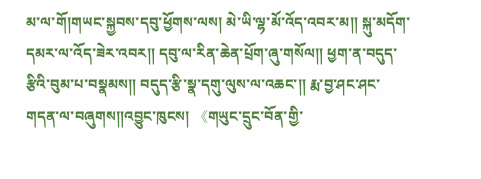མ་ལ་གོ།གཡང་སྐྱབས་དབུ་ཕྱོགས་ལས། མེ་ཡི་ལྷ་མོ་འོད་འབར་མ༎ སྐུ་མདོག་དམར་ལ་འོད་ཟེར་འབར༎ དབུ་ལ་རིན་ཆེན་པྲོག་ཞུ་གསོལ༎ ཕྱག་ན་བདུད་རྩིའི་བུམ་པ་བསྣམས༎ བདུད་རྩི་སྣ་དགུ་ལུས་ལ་འཆང་༎ རྨ་བྱ་ཤང་ཤང་གདན་ལ་བཞུགས༎འབྱུང་ཁུངས། 《གཡུང་དྲུང་བོན་གྱི་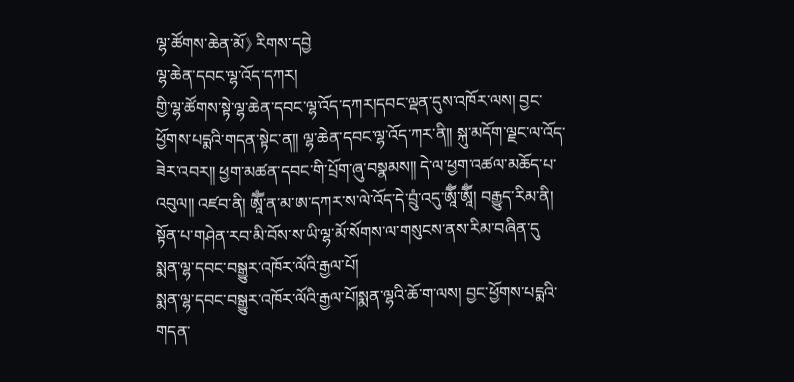ལྷ་ཚོགས་ཆེན་མོ》 རིགས་དབྱེ
ལྷ་ཆེན་དབང་ལྷ་འོད་དཀར།
གྱི་ལྷ་ཚོགས་སྟེ་ལྷ་ཆེན་དབང་ལྷ་འོད་དཀར།དབང་ལྡན་དུས་འཁོར་ལས། བྱང་ཕྱོགས་པདྨའི་གདན་སྟེང་ན༎ ལྷ་ཆེན་དབང་ལྷ་འོད་ཀར་ནི༎ སྐུ་མདོག་ལྗང་ལ་འོད་ཟེར་འབར༎ ཕྱག་མཚན་དབང་གི་པྲོག་ཞུ་བསྣམས༎ དེ་ལ་ཕྱག་འཚལ་མཆོད་པ་འབུལ༎ འཛབ་ནི། ཨཱཽཾ་ན་མ་ཨ་དཀར་ས་ལེ་འོད་དེ་བྲུཾ་འདུ་ཨཱཽཾ་ཨཱཽཾ། བརྒྱུད་རིམ་ནི། སྟོན་པ་གཤེན་རབ་མི་བོས་ས་ཡི་ལྷ་མོ་སོགས་ལ་གསུངས་ནས་རིམ་བཞིན་དུ
སྨན་ལྷ་དབང་བསྒྱུར་འཁོར་ལོའི་རྒྱལ་པོ།
སྨན་ལྷ་དབང་བསྒྱུར་འཁོར་ལོའི་རྒྱལ་པོ།སྨན་ལྷའི་ཆོ་ག་ལས། བྱང་ཕྱོགས་པདྨའི་གདན་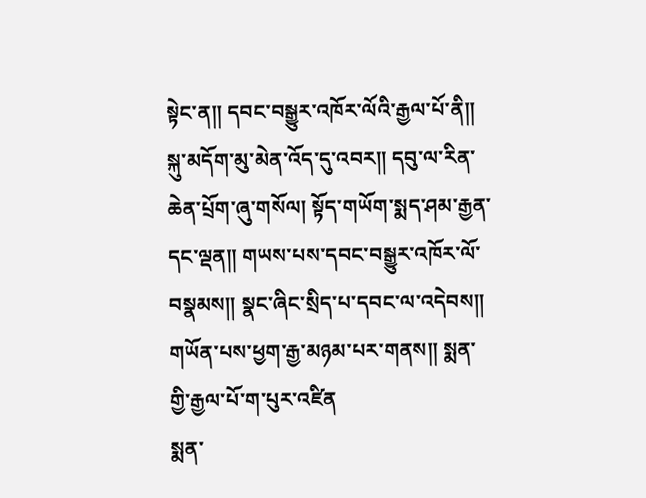སྟེང་ན༎ དབང་བསྒྱུར་འཁོར་ལོའི་རྒྱལ་པོ་ནི༎ སྐུ་མདོག་མུ་མེན་འོད་དུ་འབར༎ དབུ་ལ་རིན་ཆེན་པྲོག་ཞུ་གསོལ། སྟོད་གཡོག་སྨད་ཤམ་རྒྱན་དང་ལྡན༎ གཡས་པས་དབང་བསྒྱུར་འཁོར་ལོ་བསྣམས༎ སྣང་ཞིང་སྲིད་པ་དབང་ལ་འདེབས༎ གཡོན་པས་ཕྱག་རྒྱ་མཉམ་པར་གནས༎ སྨན་གྱི་རྒྱལ་པོ་ག་པུར་འཛིན
སྨན་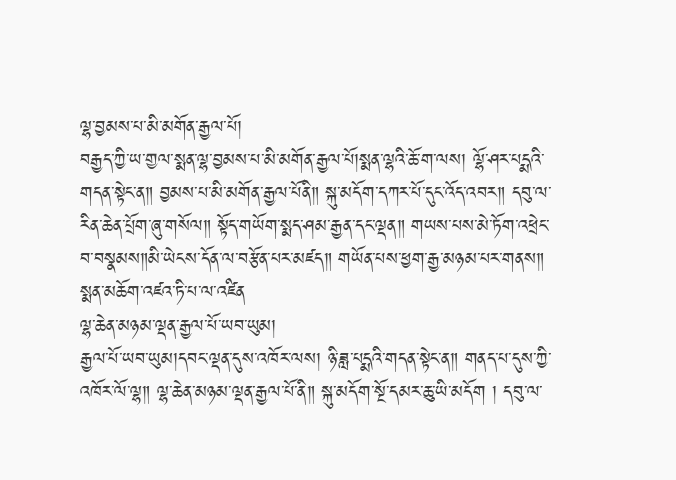ལྷ་བྱམས་པ་མི་མགོན་རྒྱལ་པོ།
བརྒྱད་ཀྱི་ཡ་གྱལ་སྨན་ལྷ་བྱམས་པ་མི་མགོན་རྒྱལ་པོ།སྨན་ལྷའི་ཆོ་ག་ལས། ལྷོ་ཤར་པདྨའི་གདན་སྟེང་ན༎ བྱམས་པ་མི་མགོན་རྒྱལ་པོནི༎ སྐུ་མདོག་དཀར་པོ་དུང་འོད་འབར༎ དབུ་ལ་རིན་ཆེན་པྲོག་ཞུ་གསོལ༎ སྟོད་གཡོག་སྨད་ཤམ་རྒྱན་དང་ལྡན༎ གཡས་པས་མེ་ཏོག་འཕྲེང་བ་བསྣམས༎མི་ཡེངས་དོན་ལ་བརྩོན་པར་མཛད༎ གཡོན་པས་ཕྱག་རྒྱ་མཉམ་པར་གནས༎ སྨན་མཆོག་འཛའ་ཏི་པ་ལ་འཛིན
ལྷ་ཆེན་མཉམ་ལྡན་རྒྱལ་པོ་ཡབ་ཡུམ།
རྒྱལ་པོ་ཡབ་ཡུམ།དབང་ལྡན་དུས་འཁོར་ལས། ཉི་ཟླ་པདྨའི་གདན་སྟེང་ན༎ གནད་པ་དུས་ཀྱི་འཁོར་ལོ་ལྷ༎ ལྷ་ཆེན་མཉམ་ལྡན་རྒྱལ་པོ་ནི༎ སྐུ་མདོག་སྔོ་དམར་ཆུ་ཡི་མདོག ། དབུ་ལ་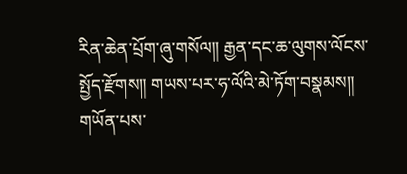རིན་ཆེན་པྲོག་ཞུ་གསོལ༎ རྒྱན་དང་ཆ་ལུགས་ལོངས་སྤྱོད་རྫོགས༎ གཡས་པར་ཧ་ལོའི་མེ་ཏོག་བསྣམས༎ གཡོན་པས་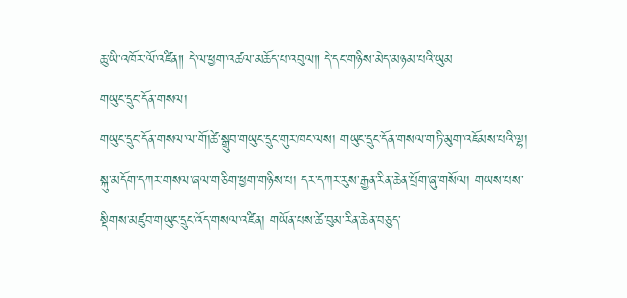ཆུ་ཡི་འཁོར་ལོ་འཛིན༎ དེ་ལ་ཕྱག་འཚལ་མཆོད་པ་འབུལ༎ དེ་དང་གཉིས་མེད་མཉམ་པའི་ཡུམ
གཡུང་དྲུང་དོན་གསལ།
གཡུང་དྲུང་དོན་གསལ་ལ་གོ།ཚེ་སྒྲུབ་གཡུང་དྲུང་གུར་ཁང་ལས། གཡུང་དྲུང་དོན་གསལ་གཏི་མུག་འཇོམས་པའི་ལྷ། སྐུ་མདོག་དཀར་གསལ་ཞལ་གཅིག་ཕྱག་གཉིས་པ། དར་དཀར་རུས་རྒྱན་རིན་ཆེན་པྲོག་ཞུ་གསོལ། གཡས་པས་སྡིགས་མཛུབ་གཡུང་དྲུང་འོད་གསལ་འཛིན། གཡོན་པས་ཚེ་བུམ་རིན་ཆེན་བཅུད་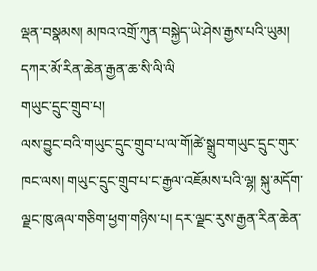ལྡན་བསྣམས། མཁའ་འགྲོ་ཀུན་བསྐྱེད་ཡེ་ཤེས་རྒྱས་པའི་ཡུམ། དཀར་མོ་རིན་ཆེན་རྒྱན་ཆ་སི་ལི་ལི
གཡུང་དྲུང་གྲུབ་པ།
ལས་བྱུང་བའི་གཡུང་དྲུང་གྲུབ་པ་ལ་གོ།ཚེ་སྒྲུབ་གཡུང་དྲུང་གུར་ཁང་ལས། གཡུང་དྲུང་གྲུབ་པ་ང་རྒྱལ་འཇོམས་པའི་ལྷ། སྐུ་མདོག་ལྗང་ཁུ་ཞལ་གཅིག་ཕྱག་གཉིས་པ། དར་ལྗང་རུས་རྒྱན་རིན་ཆེན་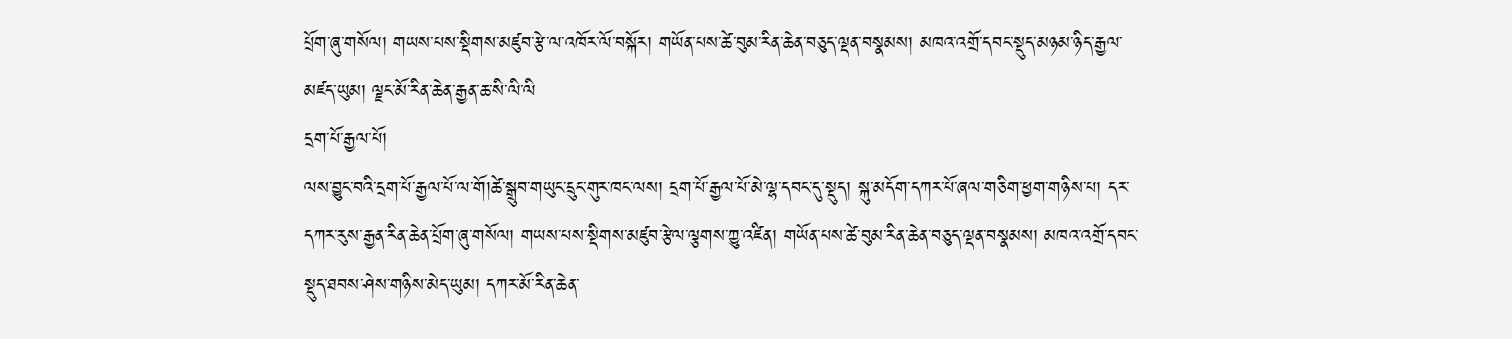པྲོག་ཞུ་གསོལ། གཡས་པས་སྡིགས་མཛུབ་རྩེ་ལ་འཁོར་ལོ་བསྐོར། གཡོན་པས་ཚེ་བུམ་རིན་ཆེན་བཅུད་ལྡན་བསྣམས། མཁའ་འགྲོ་དབང་སྡུད་མཉམ་ཉིད་རྒྱལ་མཛད་ཡུམ། ལྗང་མོ་རིན་ཆེན་རྒྱན་ཆ་སི་ལི་ལི
དྲག་པོ་རྒྱལ་པོ།
ལས་བྱུང་བའི་དྲག་པོ་རྒྱལ་པོ་ལ་གོ།ཚེ་སྒྲུབ་གཡུང་དྲུང་གུར་ཁང་ལས། དྲག་པོ་རྒྱལ་པོ་མེ་ལྷ་དབང་དུ་སྡུད། སྐུ་མདོག་དཀར་པོ་ཞལ་གཅིག་ཕྱག་གཉིས་པ། དར་དཀར་རུས་རྒྱན་རིན་ཆེན་པྲོག་ཞུ་གསོལ། གཡས་པས་སྡིགས་མཛུབ་རྩེལ་ལྕགས་ཀྱུ་འཛིན། གཡོན་པས་ཚེ་བུམ་རིན་ཆེན་བཅུད་ལྡན་བསྣམས། མཁའ་འགྲོ་དབང་སྡུད་ཐབས་ཤེས་གཉིས་མེད་ཡུམ། དཀར་མོ་རིན་ཆེན་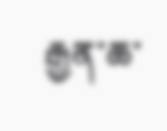རྒྱན་ཆ་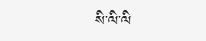སི་ལི་ལི